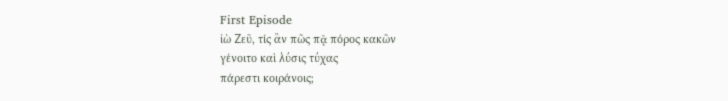First Episode
ἰὼ Ζεῦ, τίς ἂν πῶς πᾷ πόρος κακῶν
γένοιτο καὶ λύσις τύχας
πάρεστι κοιράνοις;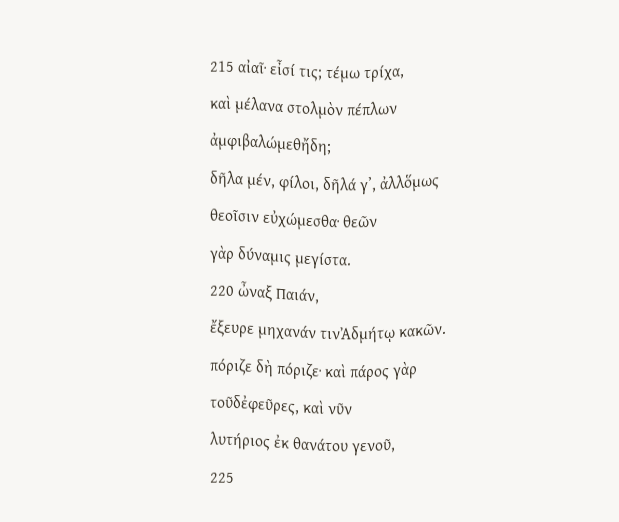215 αἰαῖ· εἶσί τις; τέμω τρίχα,
καὶ μέλανα στολμὸν πέπλων
ἀμφιβαλώμεθἤδη;
δῆλα μέν, φίλοι, δῆλά γʼ, ἀλλὅμως
θεοῖσιν εὐχώμεσθα· θεῶν
γὰρ δύναμις μεγίστα.
220 ὦναξ Παιάν,
ἔξευρε μηχανάν τινἈδμήτῳ κακῶν.
πόριζε δὴ πόριζε· καὶ πάρος γὰρ
τοῦδἐφεῦρες, καὶ νῦν
λυτήριος ἐκ θανάτου γενοῦ,
225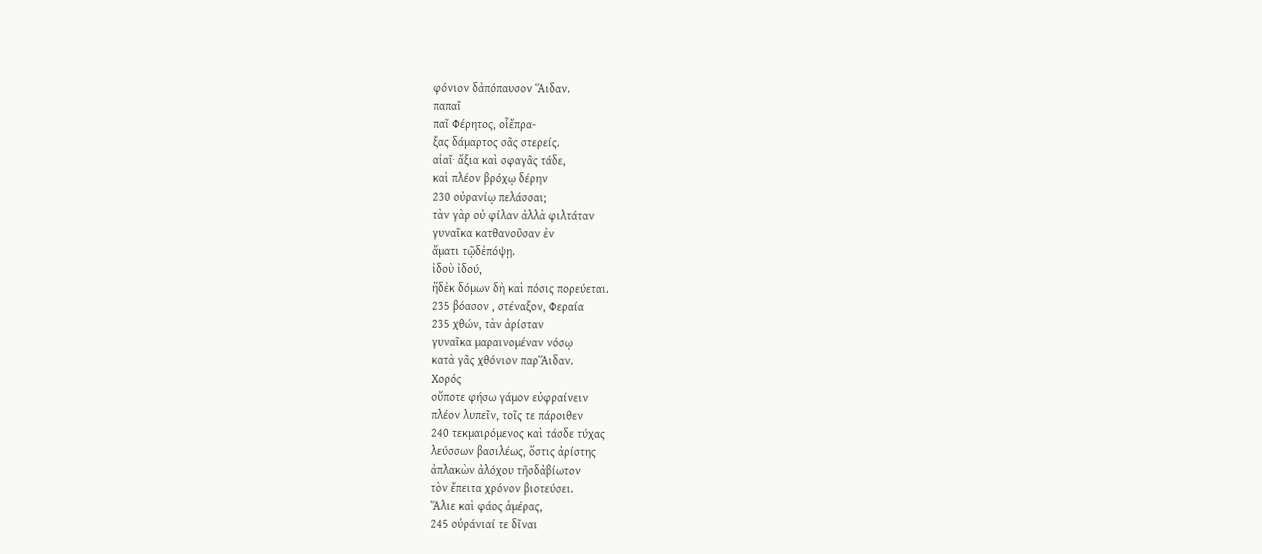φόνιον δἀπόπαυσον Ἅιδαν.
παπαῖ
παῖ Φέρητος, οἷἔπρα-
ξας δάμαρτος σᾶς στερείς.
αἰαῖ· ἄξια καὶ σφαγᾶς τάδε,
καὶ πλέον βρόχῳ δέρην
230 οὐρανίῳ πελάσσαι;
τὰν γὰρ οὐ φίλαν ἀλλὰ φιλτάταν
γυναῖκα κατθανοῦσαν ἐν
ἄματι τῷδἐπόψῃ.
ἰδοὺ ἰδού,
ἥδἐκ δόμων δὴ καὶ πόσις πορεύεται.
235 βόασον , στέναξον, Φεραία
235 χθών, τὰν ἀρίσταν
γυναῖκα μαραινομέναν νόσῳ
κατὰ γᾶς χθόνιον παρἍιδαν.
Χορός
οὔποτε φήσω γάμον εὐφραίνειν
πλέον λυπεῖν, τοῖς τε πάροιθεν
240 τεκμαιρόμενος καὶ τάσδε τύχας
λεύσσων βασιλέως, ὅστις ἀρίστης
ἀπλακὼν ἀλόχου τῆσδἀβίωτον
τὸν ἔπειτα χρόνον βιοτεύσει.
Ἅλιε καὶ φάος ἁμέρας,
245 οὐράνιαί τε δῖναι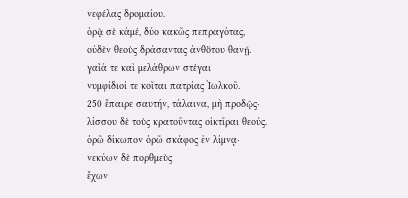νεφέλας δρομαίου.
ὁρᾷ σὲ κἀμέ, δύο κακῶς πεπραγότας,
οὐδὲν θεοὺς δράσαντας ἀνθὅτου θανῇ.
γαῖά τε καὶ μελάθρων στέγαι
νυμφίδιοί τε κοῖται πατρίας Ἰωλκοῦ.
250 ἔπαιρε σαυτήν, τάλαινα, μὴ προδῷς·
λίσσου δὲ τοὺς κρατοῦντας οἰκτῖραι θεούς.
ὁρῶ δίκωπον ὁρῶ σκάφος ἐν λίμνᾳ·
νεκύων δὲ πορθμεὺς
ἔχων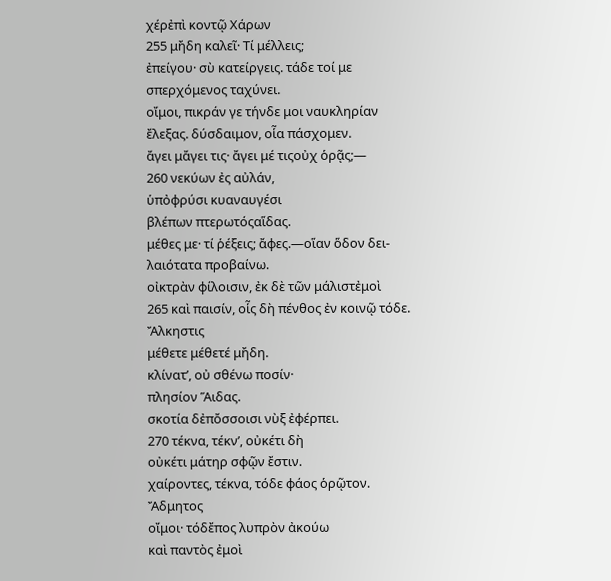χέρἐπὶ κοντῷ Χάρων
255 μἤδη καλεῖ· Τί μέλλεις;
ἐπείγου· σὺ κατείργεις. τάδε τοί με
σπερχόμενος ταχύνει.
οἴμοι, πικράν γε τήνδε μοι ναυκληρίαν
ἔλεξας. δύσδαιμον, οἷα πάσχομεν.
ἄγει μἄγει τις· ἄγει μέ τιςοὐχ ὁρᾷς;—
260 νεκύων ἐς αὐλάν,
ὑπὀφρύσι κυαναυγέσι
βλέπων πτερωτόςαἵδας.
μέθες με· τί ῥέξεις; ἄφες.—οἵαν ὅδον δει-
λαιότατα προβαίνω.
οἰκτρὰν φίλοισιν, ἐκ δὲ τῶν μάλιστἐμοὶ
265 καὶ παισίν, οἷς δὴ πένθος ἐν κοινῷ τόδε.
Ἄλκηστις
μέθετε μέθετέ μἤδη.
κλίνατʼ, οὐ σθένω ποσίν·
πλησίον Ἅιδας.
σκοτία δἐπὄσσοισι νὺξ ἐφέρπει.
270 τέκνα, τέκνʼ, οὐκέτι δὴ
οὐκέτι μάτηρ σφῷν ἔστιν.
χαίροντες, τέκνα, τόδε φάος ὁρῷτον.
Ἄδμητος
οἴμοι· τόδἔπος λυπρὸν ἀκούω
καὶ παντὸς ἐμοὶ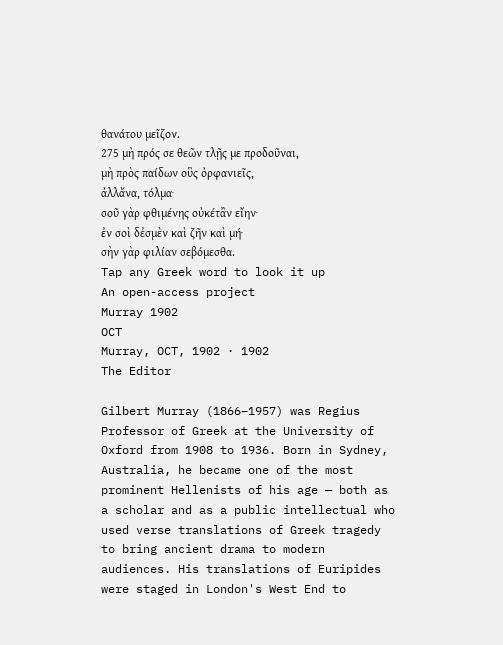θανάτου μεῖζον.
275 μὴ πρός σε θεῶν τλῇς με προδοῦναι,
μὴ πρὸς παίδων οὓς ὀρφανιεῖς,
ἀλλἄνα, τόλμα·
σοῦ γὰρ φθιμένης οὐκέτἂν εἴην·
ἐν σοὶ δἐσμὲν καὶ ζῆν καὶ μή·
σὴν γὰρ φιλίαν σεβόμεσθα.
Tap any Greek word to look it up
An open-access project
Murray 1902
OCT
Murray, OCT, 1902 · 1902
The Editor

Gilbert Murray (1866–1957) was Regius Professor of Greek at the University of Oxford from 1908 to 1936. Born in Sydney, Australia, he became one of the most prominent Hellenists of his age — both as a scholar and as a public intellectual who used verse translations of Greek tragedy to bring ancient drama to modern audiences. His translations of Euripides were staged in London's West End to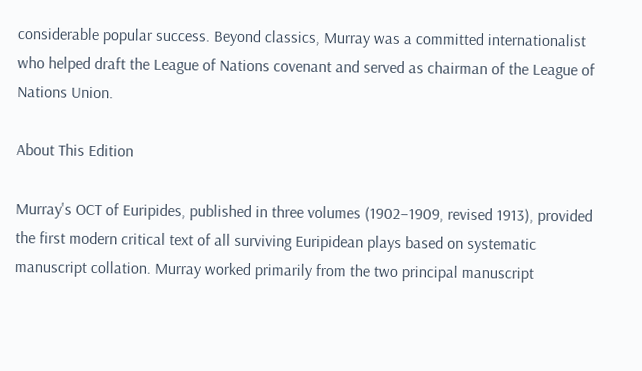considerable popular success. Beyond classics, Murray was a committed internationalist who helped draft the League of Nations covenant and served as chairman of the League of Nations Union.

About This Edition

Murray's OCT of Euripides, published in three volumes (1902–1909, revised 1913), provided the first modern critical text of all surviving Euripidean plays based on systematic manuscript collation. Murray worked primarily from the two principal manuscript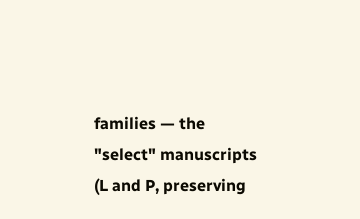families — the "select" manuscripts (L and P, preserving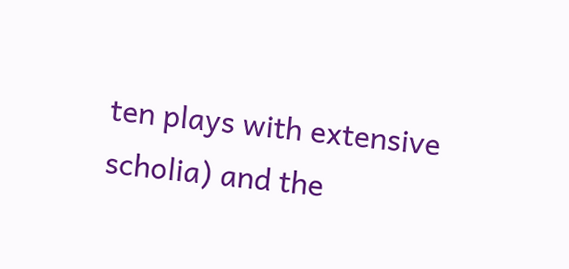ten plays with extensive scholia) and the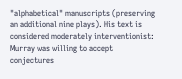"alphabetical" manuscripts (preserving an additional nine plays). His text is considered moderately interventionist: Murray was willing to accept conjectures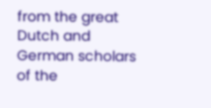from the great Dutch and German scholars of the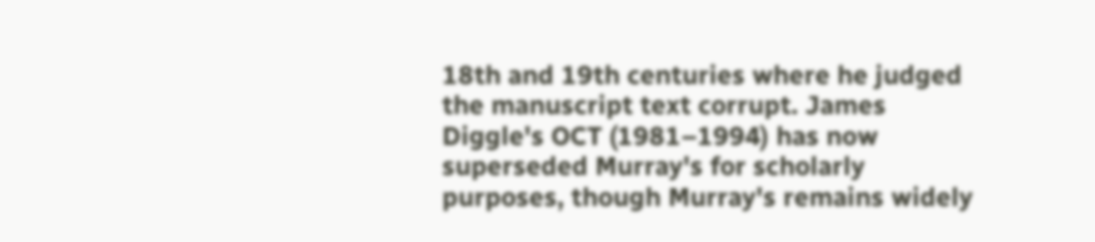18th and 19th centuries where he judged the manuscript text corrupt. James Diggle's OCT (1981–1994) has now superseded Murray's for scholarly purposes, though Murray's remains widely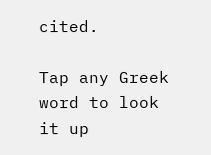cited.

Tap any Greek word to look it up